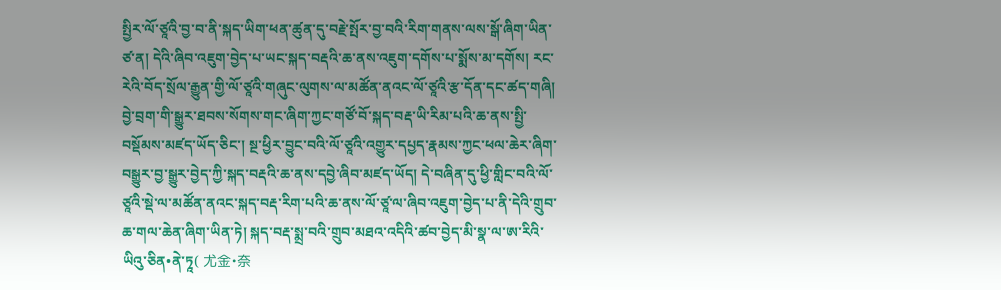སྤྱིར་ལོ་ཙཱའི་བྱ་བ་ནི་སྐད་ཡིག་ཕན་ཚུན་དུ་བརྗེ་སྤོར་བྱ་བའི་རིག་གནས་ལས་སྒོ་ཞིག་ཡིན་ཙ་ན། དེའི་ཞིབ་འཇུག་བྱེད་པ་ཡང་སྐད་བརྡའི་ཆ་ནས་འཇུག་དགོས་པ་སྨོས་མ་དགོས། རང་རེའི་བོད་སྲོལ་རྒྱུན་གྱི་ལོ་ཙཱའི་གཞུང་ལུགས་ལ་མཚོན་ནའང་ལོ་ཙཱའི་རྩ་དོན་དང་ཚད་གཞི། བྱེ་བྲག་གི་སྒྱུར་ཐབས་སོགས་གང་ཞིག་ཀྱང་གཙོ་བོ་སྐད་བརྡ་ཡི་རིམ་པའི་ཆ་ནས་སྤྱི་བསྡོམས་མཛད་ཡོད་ཅིང་། སྔ་ཕྱིར་བྱུང་བའི་ལོ་ཙཱའི་འགྱུར་དཔྱད་རྣམས་ཀྱང་ཕལ་ཆེར་ཞིག་བསྒྱུར་བྱ་སྒྱུར་བྱེད་ཀྱི་སྐད་བརྡའི་ཆ་ནས་དབྱེ་ཞིབ་མཛད་ཡོད། དེ་བཞིན་དུ་ཕྱི་གླིང་བའི་ལོ་ཙཱའི་སྡེ་ལ་མཚོན་ནའང་སྐད་བརྡ་རིག་པའི་ཆ་ནས་ལོ་ཙཱ་ལ་ཞིབ་འཇུག་བྱེད་པ་ནི་དེའི་གྲུབ་ཆ་གལ་ཆེན་ཞིག་ཡིན་ཏེ། སྐད་བརྡ་སྨྲ་བའི་གྲུབ་མཐའ་འདིའི་ཚབ་བྱེད་མི་སྣ་ལ་ཨ་རིའི་ཡིའུ་ཅིན•ནེ་ཏཱ( 尤金•奈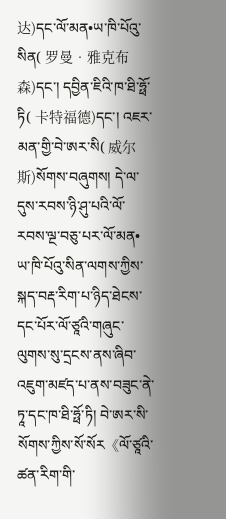达)དང་ལོ་མན•ཡ་ཁི་པོའུ་སིན( 罗曼•雅克布森)དང་། དབྱིན་ཇིའི་ཁ་ཐི་ཧྥོ་ཏི( 卡特福德)དང་། འཇར་མན་གྱི་བེ་ཨར་སི( 威尔斯)སོགས་བཞུགས། དེ་ལ་དུས་རབས་ཉི་ཤུ་པའི་ལོ་རབས་ལྔ་བཅུ་པར་ལོ་མན• ཡ་ཁི་པོའུ་སིན་ལགས་ཀྱིས་སྐད་བརྡ་རིག་པ་ཉིད་ཐེངས་དང་པོར་ལོ་ཙཱའི་གཞུང་ལུགས་སུ་དྲངས་ནས་ཞིབ་འཇུག་མཛད་པ་ནས་བཟུང་ནེ་ཏཱ་དང་ཁ་ཐི་ཧྥོ་ཏི། བེ་ཨར་སི་སོགས་ཀྱིས་སོ་སོར《ལོ་ཙཱའི་ཚན་རིག་གི་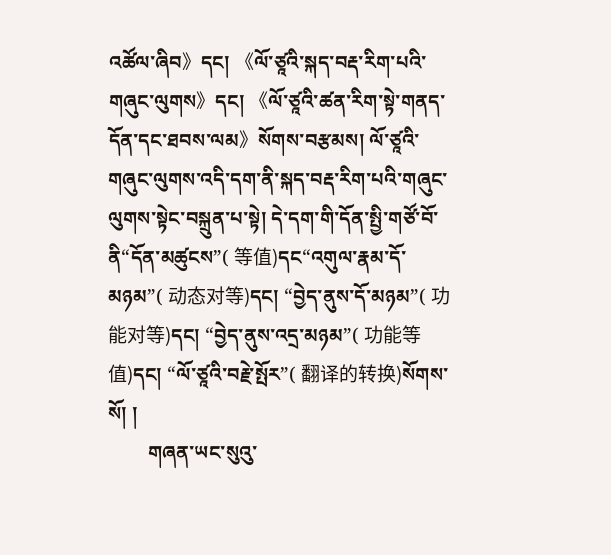འཚོལ་ཞིབ》དང། 《ལོ་ཙཱའི་སྐད་བརྡ་རིག་པའི་གཞུང་ལུགས》དང། 《ལོ་ཙཱའི་ཚན་རིག་སྟེ་གནད་དོན་དང་ཐབས་ལམ》སོགས་བརྩམས། ལོ་ཙཱའི་གཞུང་ལུགས་འདི་དག་ནི་སྐད་བརྡ་རིག་པའི་གཞུང་ལུགས་སྟེང་བསྐྲུན་པ་སྟེ། དེ་དག་གི་དོན་སྤྱི་གཙོ་བོ་ནི“དོན་མཚུངས”( 等值)དང“འགུལ་རྣམ་དོ་མཉམ”( 动态对等)དང། “བྱེད་ནུས་དོ་མཉམ”( 功能对等)དང། “བྱེད་ནུས་འདྲ་མཉམ”( 功能等值)དང། “ལོ་ཙཱའི་བརྗེ་སྤོར”( 翻译的转换)སོགས་སོ། །
        གཞན་ཡང་སུའུ་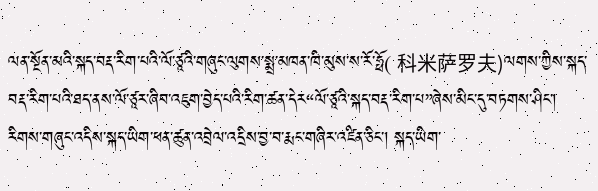ལན་སྔོན་མའི་སྐད་བརྡ་རིག་པའི་ལོ་ཙཱའི་གཞུང་ལུགས་སྨྲ་མཁན་ཁི་མུས་ས་རོ་ཧྥོ( 科米萨罗夫)ལགས་ཀྱིས་སྐད་བརྡ་རིག་པའི་ཐད་ནས་ལོ་ཙཱར་ཞིབ་འཇུག་བྱེད་པའི་རིག་ཚན་དེར“ལོ་ཙཱའི་སྐད་བརྡ་རིག་པ”ཞེས་མིང་དུ་བཏགས་ཤིང་། རིགས་གཞུང་འདིས་སྐད་ཡིག་ཕན་ཚུན་འབྲེལ་འདྲིས་བྱ་བ་རྨང་གཞིར་འཛིན་ཅིང་། སྐད་ཡིག་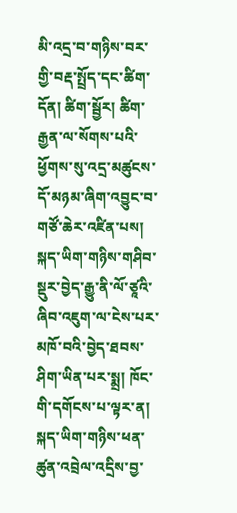མི་འདྲ་བ་གཉིས་བར་གྱི་བརྡ་སྤྲོད་དང་ཚིག་དོན། ཚིག་སྦྱོར། ཚིག་རྒྱན་ལ་སོགས་པའི་ཕྱོགས་སུ་འདྲ་མཚུངས་དོ་མཉམ་ཞིག་འབྱུང་བ་གཙོ་ཆེར་འཛིན་པས། སྐད་ཡིག་གཉིས་གཤིབ་སྡུར་བྱེད་རྒྱུ་ནི་ལོ་ཙཱའི་ཞིབ་འཇུག་ལ་ངེས་པར་མཁོ་བའི་བྱེད་ཐབས་ཤིག་ཡིན་པར་སྨྲ། ཁོང་གི་དགོངས་པ་ལྟར་ན། སྐད་ཡིག་གཉིས་ཕན་ཚུན་འབྲེལ་འདྲིས་བྱ་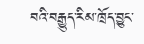བའི་བརྒྱུད་རིམ་ཁྲོད་བྱུང་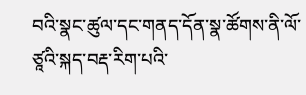བའི་སྣང་ཚུལ་དང་གནད་དོན་སྣ་ཚོགས་ནི་ལོ་ཙཱའི་སྐད་བརྡ་རིག་པའི་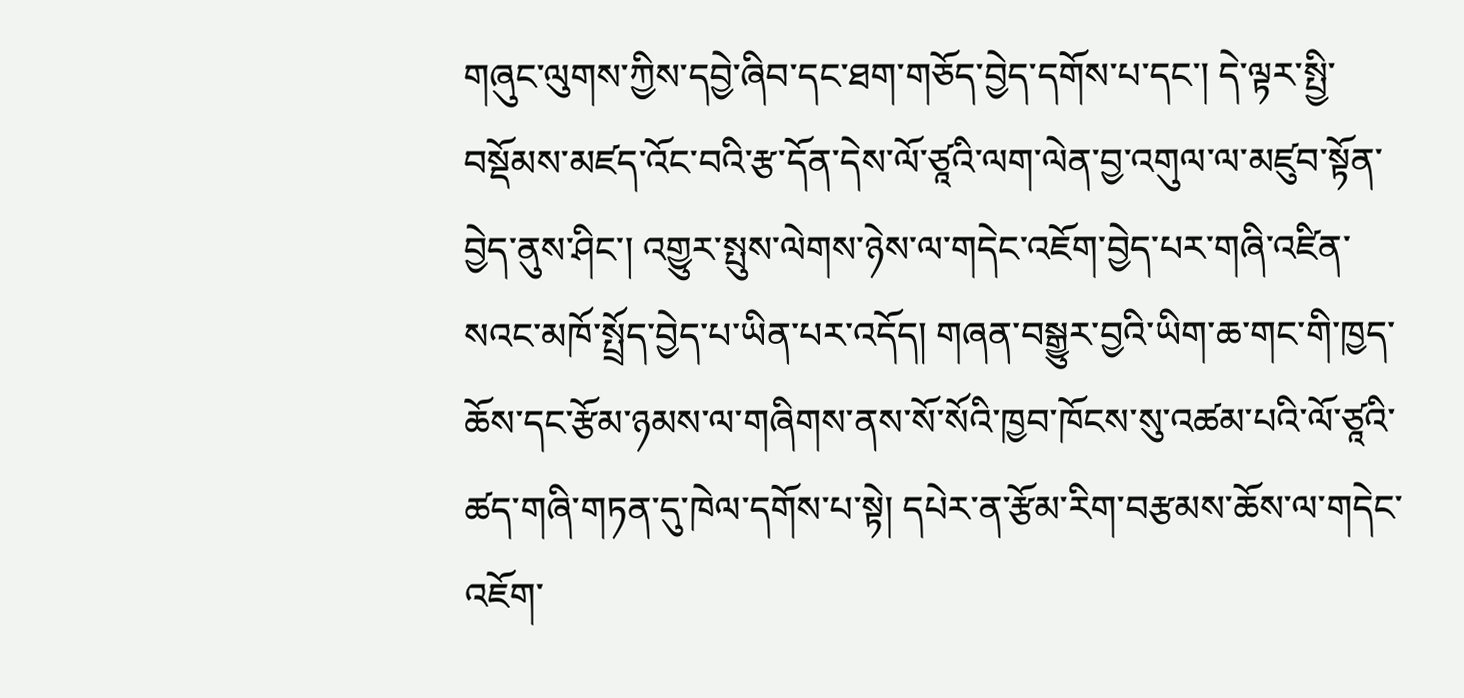གཞུང་ལུགས་ཀྱིས་དབྱེ་ཞིབ་དང་ཐག་གཅོད་བྱེད་དགོས་པ་དང་། དེ་ལྟར་སྤྱི་བསྡོམས་མཛད་འོང་བའི་རྩ་དོན་དེས་ལོ་ཙཱའི་ལག་ལེན་བྱ་འགུལ་ལ་མཛུབ་སྟོན་བྱེད་ནུས་ཤིང་། འགྱུར་སྤུས་ལེགས་ཉེས་ལ་གདེང་འཇོག་བྱེད་པར་གཞི་འཛིན་སའང་མཁོ་སྤྲོད་བྱེད་པ་ཡིན་པར་འདོད། གཞན་བསྒྱུར་བྱའི་ཡིག་ཆ་གང་གི་ཁྱད་ཆོས་དང་རྩོམ་ཉམས་ལ་གཞིགས་ནས་སོ་སོའི་ཁྱབ་ཁོངས་སུ་འཚམ་པའི་ལོ་ཙཱའི་ཚད་གཞི་གཏན་དུ་ཁེལ་དགོས་པ་སྟེ། དཔེར་ན་རྩོམ་རིག་བརྩམས་ཆོས་ལ་གདེང་འཇོག་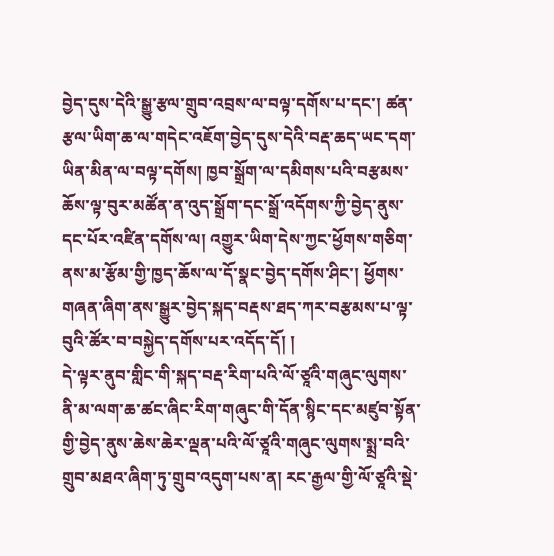བྱེད་དུས་དེའི་སྒྱུ་རྩལ་གྲུབ་འབྲས་ལ་བལྟ་དགོས་པ་དང་། ཚན་རྩལ་ཡིག་ཆ་ལ་གདེང་འཇོག་བྱེད་དུས་དེའི་བརྡ་ཆད་ཡང་དག་ཡིན་མིན་ལ་བལྟ་དགོས། ཁྱབ་སྒྲོག་ལ་དམིགས་པའི་བརྩམས་ཆོས་ལྟ་བུར་མཚོན་ན་འུད་སྒྲོག་དང་སྒྲོ་འདོགས་ཀྱི་བྱེད་ནུས་དང་པོར་འཛིན་དགོས་ལ། འགྱུར་ཡིག་དེས་ཀྱང་ཕྱོགས་གཅིག་ནས་མ་རྩོམ་གྱི་ཁྱད་ཆོས་ལ་དོ་སྣང་བྱེད་དགོས་ཤིང་། ཕྱོགས་གཞན་ཞིག་ནས་སྒྱུར་བྱེད་སྐད་བརྡས་ཐད་ཀར་བརྩམས་པ་ལྟ་བུའི་ཚོར་བ་བསྐྱེད་དགོས་པར་འདོད་དོ། །
དེ་ལྟར་ནུབ་གླིང་གི་སྐད་བརྡ་རིག་པའི་ལོ་ཙཱའི་གཞུང་ལུགས་ནི་མ་ལག་ཆ་ཚང་ཞིང་རིག་གཞུང་གི་དོན་སྙིང་དང་མཛུབ་སྟོན་གྱི་བྱེད་ནུས་ཆེས་ཆེར་ལྡན་པའི་ལོ་ཙཱའི་གཞུང་ལུགས་སྨྲ་བའི་གྲུབ་མཐའ་ཞིག་ཏུ་གྲུབ་འདུག་པས་ན། རང་རྒྱལ་གྱི་ལོ་ཙཱའི་སྡེ་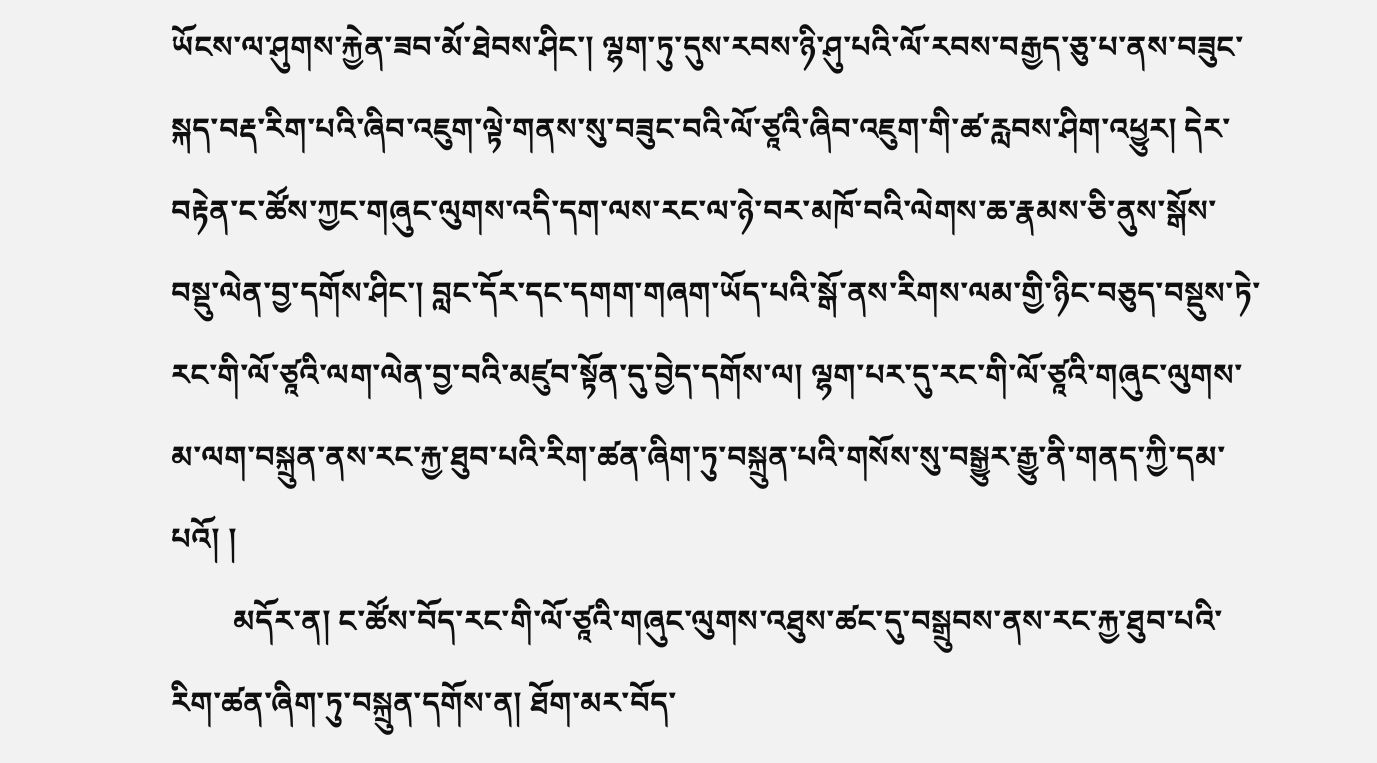ཡོངས་ལ་ཤུགས་རྐྱེན་ཟབ་མོ་ཐེབས་ཤིང་། ལྷག་ཏུ་དུས་རབས་ཉི་ཤུ་པའི་ལོ་རབས་བརྒྱད་ཅུ་པ་ནས་བཟུང་སྐད་བརྡ་རིག་པའི་ཞིབ་འཇུག་ལྟེ་གནས་སུ་བཟུང་བའི་ལོ་ཙཱའི་ཞིབ་འཇུག་གི་ཚ་རླབས་ཤིག་འཕྱུར། དེར་བརྟེན་ང་ཚོས་ཀྱང་གཞུང་ལུགས་འདི་དག་ལས་རང་ལ་ཉེ་བར་མཁོ་བའི་ལེགས་ཆ་རྣམས་ཅི་ནུས་སྒོས་བསྡུ་ལེན་བྱ་དགོས་ཤིང་། བླང་དོར་དང་དགག་གཞག་ཡོད་པའི་སྒོ་ནས་རིགས་ལམ་གྱི་ཉིང་བཅུད་བསྡུས་ཏེ་རང་གི་ལོ་ཙཱའི་ལག་ལེན་བྱ་བའི་མཛུབ་སྟོན་དུ་བྱེད་དགོས་ལ། ལྷག་པར་དུ་རང་གི་ལོ་ཙཱའི་གཞུང་ལུགས་མ་ལག་བསྐྲུན་ནས་རང་རྐྱ་ཐུབ་པའི་རིག་ཚན་ཞིག་ཏུ་བསྐྲུན་པའི་གསོས་སུ་བསྒྱུར་རྒྱུ་ནི་གནད་ཀྱི་དམ་པའོ། །
        མདོར་ན། ང་ཚོས་བོད་རང་གི་ལོ་ཙཱའི་གཞུང་ལུགས་འཐུས་ཚང་དུ་བསྒྲུབས་ནས་རང་རྐྱ་ཐུབ་པའི་རིག་ཚན་ཞིག་ཏུ་བསྐྲུན་དགོས་ན། ཐོག་མར་བོད་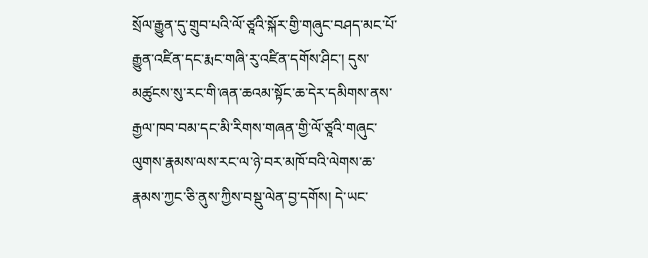སྲོལ་རྒྱུན་དུ་གྲུབ་པའི་ལོ་ཙཱའི་སྐོར་གྱི་གཞུང་བཤད་མང་པོ་རྒྱུན་འཛིན་དང་རྨང་གཞི་རུ་འཛིན་དགོས་ཤིང་། དུས་མཚུངས་སུ་རང་གི་ཞན་ཆའམ་སྟོང་ཆ་དེར་དམིགས་ནས་རྒྱལ་ཁབ་བམ་དང་མི་རིགས་གཞན་གྱི་ལོ་ཙཱའི་གཞུང་ལུགས་རྣམས་ལས་རང་ལ་ཉེ་བར་མཁོ་བའི་ལེགས་ཆ་རྣམས་ཀྱང་ཅི་ནུས་ཀྱིས་བསྡུ་ལེན་བྱ་དགོས། དེ་ཡང་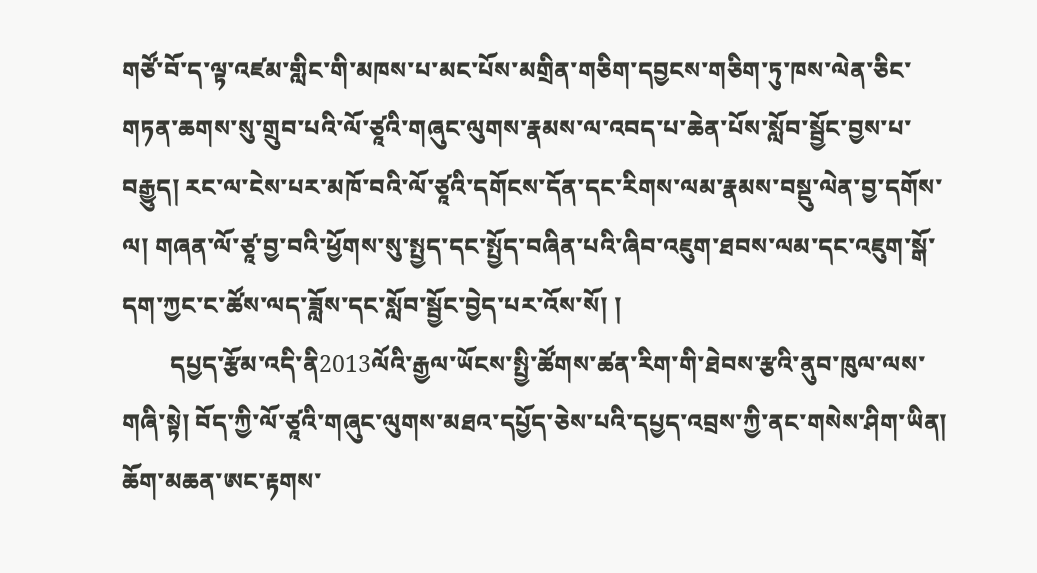གཙོ་བོ་ད་ལྟ་འཛམ་གླིང་གི་མཁས་པ་མང་པོས་མགྲིན་གཅིག་དབྱངས་གཅིག་ཏུ་ཁས་ལེན་ཅིང་གཏན་ཆགས་སུ་གྲུབ་པའི་ལོ་ཙཱའི་གཞུང་ལུགས་རྣམས་ལ་འབད་པ་ཆེན་པོས་སློབ་སྦྱོང་བྱས་པ་བརྒྱུད། རང་ལ་ངེས་པར་མཁོ་བའི་ལོ་ཙཱའི་དགོངས་དོན་དང་རིགས་ལམ་རྣམས་བསྡུ་ལེན་བྱ་དགོས་ལ། གཞན་ལོ་ཙཱ་བྱ་བའི་ཕྱོགས་སུ་སྤྱད་དང་སྤྱོད་བཞིན་པའི་ཞིབ་འཇུག་ཐབས་ལམ་དང་འཇུག་སྒོ་དག་ཀྱང་ང་ཚོས་ལད་ཟློས་དང་སློབ་སྦྱོང་བྱེད་པར་འོས་སོ། །
        དཔྱད་རྩོམ་འདི་ནི2013ལོའི་རྒྱལ་ཡོངས་སྤྱི་ཚོགས་ཚན་རིག་གི་ཐེབས་རྩའི་ནུབ་ཁུལ་ལས་གཞི་སྟེ། བོད་ཀྱི་ལོ་ཙཱའི་གཞུང་ལུགས་མཐའ་དཔྱོད་ཅེས་པའི་དཔྱད་འབྲས་ཀྱི་ནང་གསེས་ཤིག་ཡིན། ཆོག་མཆན་ཨང་རྟགས་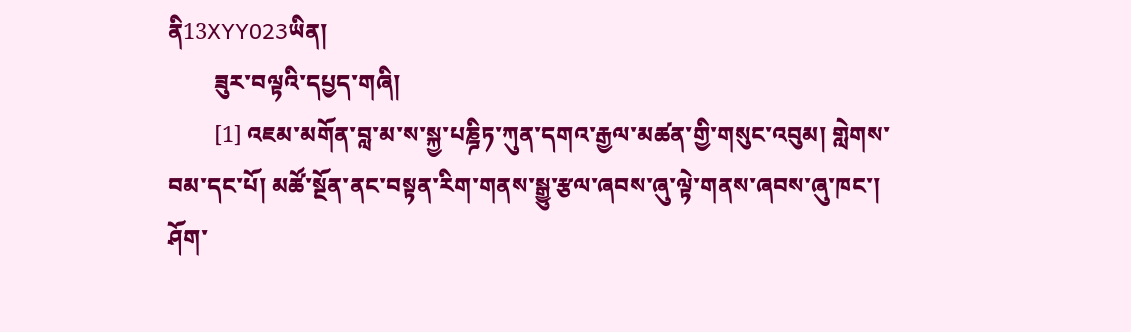ནི13XYY023ཡིན།
        ཟུར་བལྟའི་དཔྱད་གཞི།
        [1] འཇམ་མགོན་བླ་མ་ས་སྐྱ་པཎྜིཏ་ཀུན་དགའ་རྒྱལ་མཚན་གྱི་གསུང་འབུམ། གླེགས་བམ་དང་པོ། མཚོ་སྔོན་ནང་བསྟན་རིག་གནས་སྒྱུ་རྩལ་ཞབས་ཞུ་ལྟེ་གནས་ཞབས་ཞུ་ཁང་། ཤོག་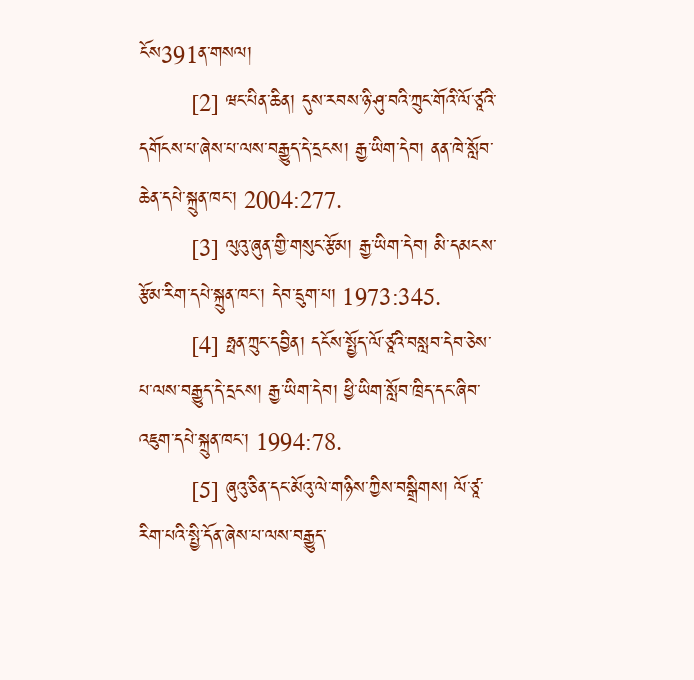ངོས391ན་གསལ།
        [2] ཝང་པིན་ཆིན། དུས་རབས་ཉི་ཤུ་བའི་ཀྲུང་གོའི་ལོ་ཙཱའི་དགོངས་པ་ཞེས་པ་ལས་བརྒྱུད་དེ་དྲངས། རྒྱ་ཡིག་དེབ། ནན་ཁེ་སློབ་ཆེན་དཔེ་སྐྲུན་ཁང་། 2004:277.
        [3] ལུའུ་ཞུན་གྱི་གསུང་རྩོམ། རྒྱ་ཡིག་དེབ། མི་དམངས་རྩོམ་རིག་དཔེ་སྐྲུན་ཁང་། དེབ་དྲུག་པ། 1973:345.
        [4] ཧྥན་ཀྲུང་དབྱིན། དངོས་སྤྱོད་ལོ་ཙཱའི་བསླབ་དེབ་ཅེས་པ་ལས་བརྒྱུད་དེ་དྲངས། རྒྱ་ཡིག་དེབ། ཕྱི་ཡིག་སློབ་ཁྲིད་དང་ཞིབ་འཇུག་དཔེ་སྐྲུན་ཁང་། 1994:78.
        [5] ཞུའུ་ཅིན་དང་མོའུ་ལེ་གཉིས་ཀྱིས་བསྒྲིགས། ལོ་ཙཱ་རིག་པའི་སྤྱི་དོན་ཞེས་པ་ལས་བརྒྱུད་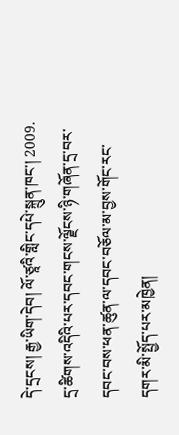དེ་དྲངས། རྒྱ་ཡིག་དེབ། ལོ་ཙཱའི་གླིང་དཔེ་སྐྲུན་ཁང་། 2009.
དྲ་ཚིགས་འདིའི་པར་དབང་གངས་ལྗོངས་ཉི་གཞོན་དྲ་བར་དབང་བས་ཕན་ཚུན་ལ་དབང་བཅོལ་མ་བྱས་གོང་རང་དགར་མི་སྤྱོད་པར་མཁྱེན།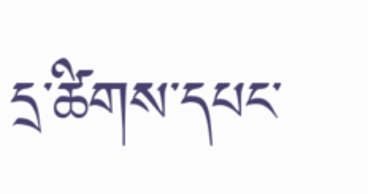དྲ་ཚིགས་དཔང་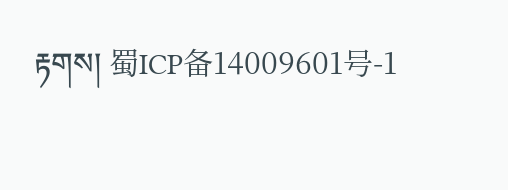རྟགས། 蜀ICP备14009601号-1